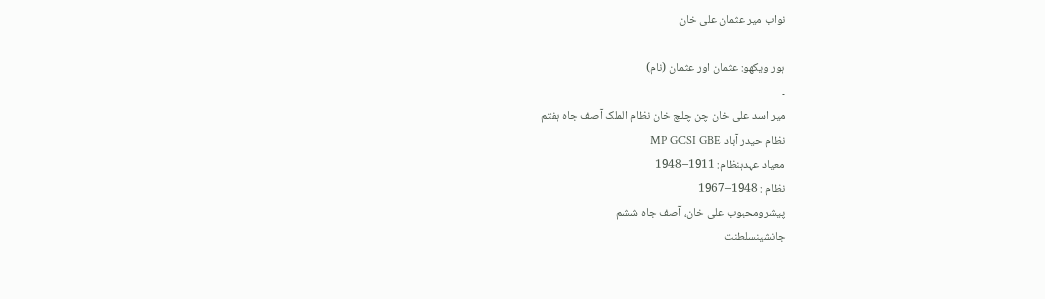نواب میر عثمان علی خان

ہور ویکھو: عثمان اور عثمان (نام)
۔
میر اسد علی خان چن چلچ خان نظام الملک آصف جاہ ہفتم
نظام حیدر آباد MP GCSI GBE
معیاد عہدہنظام: 1911–1948
نظام : 1948–1967
پیشرومحبوب علی خان، آصف جاہ ششم
جانشینسلطنت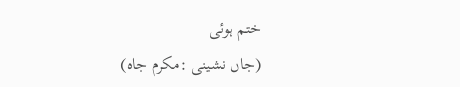ختم ہوئی
(جاں نشینی :مکرم جاہ)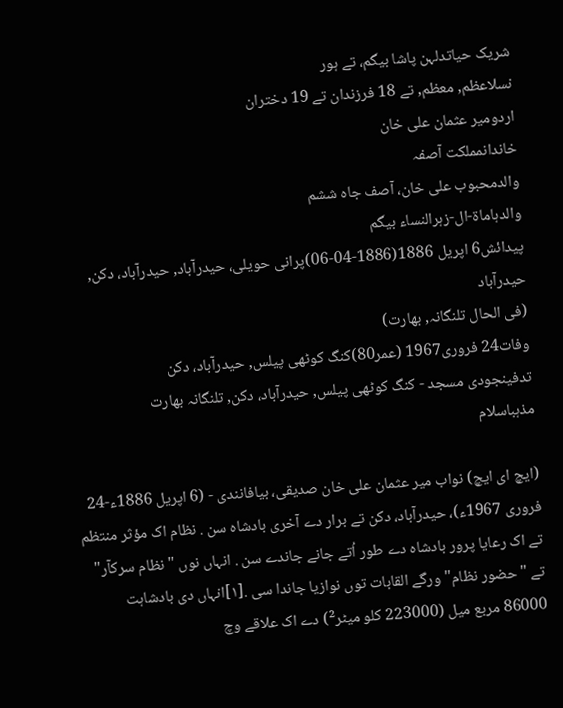شریک حیاتدلہن پاشا بیگم، تے ہور
نسلاعظم, معظم, تے 18 فرزندان تے 19 دختران
اردومیر عثمان علی خان
خاندانمملکت آصفہ
والدمحبوب علی خان، آصف جاہ ششم
والدہاماۃ-ال-زہرالنساء بیگم
پیدائش6 اپریل 1886(1886-04-06)پرانی حویلی، حیدرآباد, حیدرآباد، دکن, حیدرآباد
(فی الحال تلنگانہ, بھارت)
وفات24 فروری1967 (عمر80)کنگ کوٹھی پیلس, حیدرآباد، دکن
تدفینجودی مسجد - کنگ کوٹھی پیلس, حیدرآباد، دکن, تلنگانہ بھارت
مذہباسلام

(ایچ ای ایچ) نواب میر عثمان علی خان صدیقی، بیافانندی - (6 اپریل 1886ء-24 فروری 1967ء)، حیدرآباد، دکن تے برار دے آخری بادشاہ سن . نظام اک مؤثر منتظم تے اک رعایا پرور بادشاہ دے طور اُتے جانے جاندے سن . انہاں نوں "نظام سرکآر" تے "حضور نظام" ورگے القابات توں نوازیا جاندا سی .[۱]انہاں دی بادشاہت 86000 مربع میل (223000 کلو میٹر²) دے اک علاقے وچ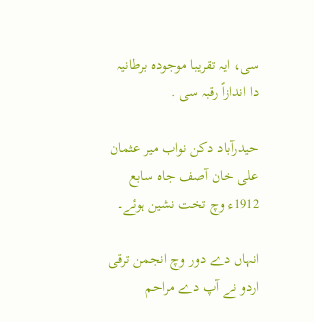سی، ایہ تقریبا موجودہ برطانیہ دا اندازاً رقبہ سی .

حیدرآباد دکن نواب میر عثمان علی خان آصف جاہ سابع 1912ء وچ تخت نشین ہوئے۔

انہاں دے دور وچ انجمن ترقی اردو نے آپ دے مراحم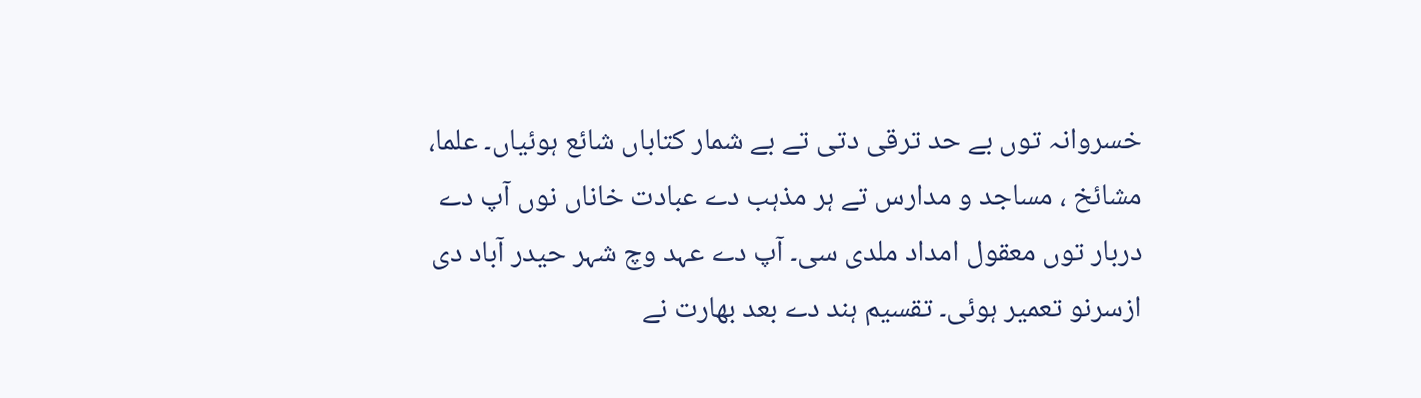خسروانہ توں بے حد ترقی دتی تے بے شمار کتاباں شائع ہوئیاں۔ علما، مشائخ ، مساجد و مدارس تے ہر مذہب دے عبادت خاناں نوں آپ دے دربار توں معقول امداد ملدی سی۔ آپ دے عہد وچ شہر حیدر آباد دی ازسرنو تعمیر ہوئی۔ تقسیم ہند دے بعد بھارت نے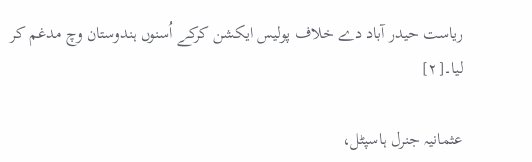ریاست حیدر آباد دے خلاف پولیس ایکشن کرکے اُسنوں ہندوستان وچ مدغم کر ليا۔[۲]

عثمانیہ جنرل ہاسپٹل،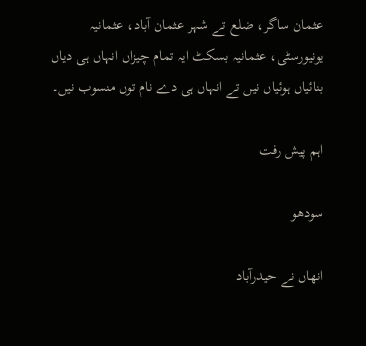عثمان ساگر، ضلع تے شہر عثمان آباد، عثمانیہ یونیورسٹی، عثمانیہ بسکٹ ایہ تمام چیزاں انہاں ہی دیاں بنائیاں ہوئیاں نيں تے انہاں ہی دے نام توں منسوب نيں۔

اہم پیش رفت

سودھو

انھاں نے حیدرآباد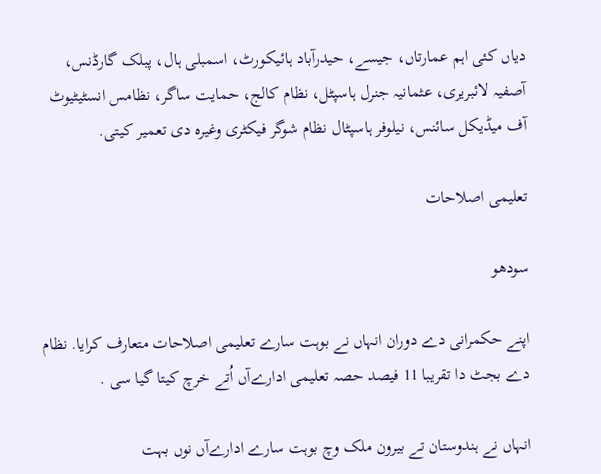دیاں کئی اہم عمارتاں، جیسے، حیدرآباد ہائیکورٹ، اسمبلی ہال، پبلک گارڈنس، آصفیہ لائبریری، عثمانیہ جنرل ہاسپٹل، نظام کالج، حمایت ساگر، نظامس انسٹیٹیوٹ آف میڈیکل سائنس، نیلوفر ہاسپٹال نظام شوگر فیکٹری وغیرہ دی تعمیر کیتی.

تعلیمی اصلاحات

سودھو

اپنے حکمرانی دے دوران انہاں نے بوہت سارے تعلیمی اصلاحات متعارف کرایا. نظام دے بجٹ دا تقریبا 11 فیصد حصہ تعلیمی ادارےآں اُتے خرچ کیتا گیا سی .

انہاں نے ہندوستان تے بیرون ملک وچ بوہت سارے ادارےآں نوں بہت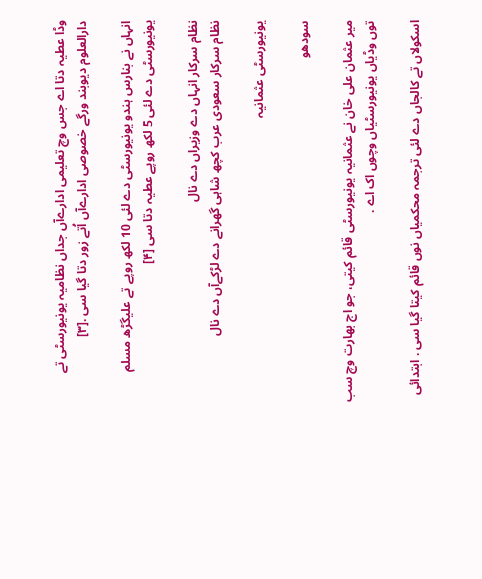وڈا عطیہ دتا اے جس وچ تعلیمی ادارےآں جداں نظامیہ یونیورسٹی تے دارالعلوم دیوبند ورگے خصوصی ادارےآں اُتے زور دتا گیا سی .[۳]

انہاں نے بنارس ہندو یونیورسٹی دے لئی 10 لکھ روپے تے علیگڑھ مسلم یونیورسٹی دے لئی 5 لکھ روپے عطیہ دتا سی [۴]

نظام سرکار انہاں دے وزیراں دے نال
نظام سرکار سعودی عرب کچھ شاہی گھرانے دے لڑکےآں دے نال

یونیورسٹی عثمانیہ

سودھو

میر عثمان علی خان نے عثمانیہ یونیورسٹی قائم کیتی، جو اج بھارت وچ سب توں وڈیاں یونیورسٹیاں وچوں اک اے .

اسکولاں تے کالجاں دے لئی ترجمہ محکمیاں نوں قائم کیتا گیا سی . ابتدائی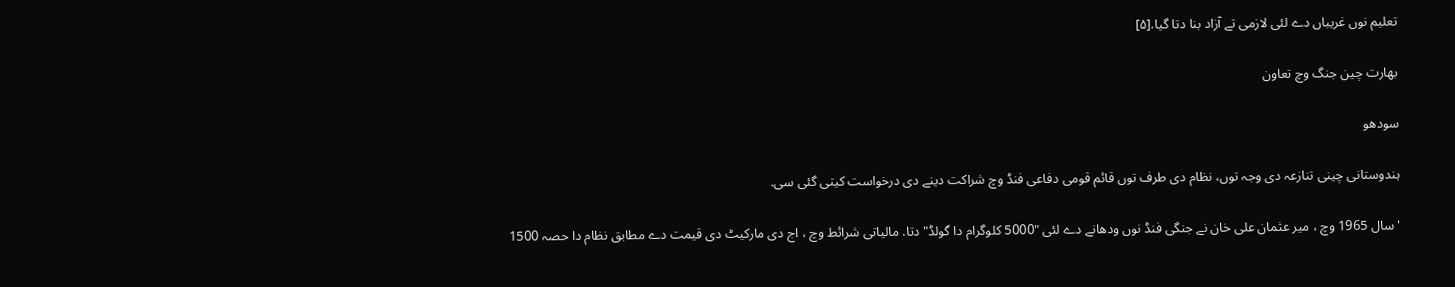تعلیم نوں غریباں دے لئی لازمی تے آزاد بنا دتا گیا.[۵]

بھارت چین جنگ وچ تعاون

سودھو

ہندوستانی چینی تنازعہ دی وجہ توں، نظام دی طرف توں قائم قومی دفاعی فنڈ وچ شراکت دینے دی درخواست کيتی گئی سی.

'سال 1965 وچ ، میر عثمان علی خان نے جنگی فنڈ نوں ودھانے دے لئی "5000 کلوگرام دا گولڈ" دتا. مالیاتی شرائط وچ ، اج دی مارکیٹ دی قیمت دے مطابق نظام دا حصہ 1500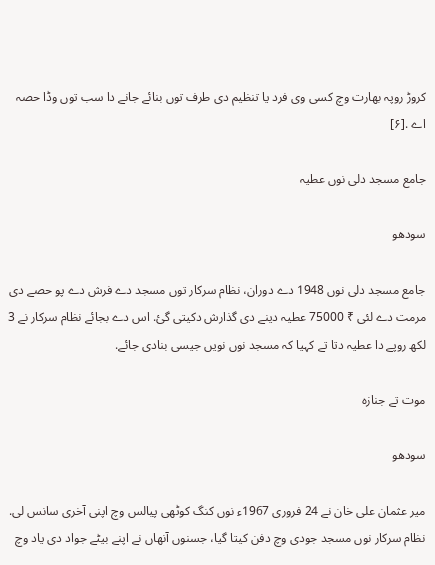کروڑ روپہ بھارت وچ کسی وی فرد یا تنظیم دی طرف توں بنائے جانے دا سب توں وڈا حصہ اے .[۶]

جامع مسجد دلی نوں عطیہ

سودھو

جامع مسجد دلی نوں 1948 دے دوران، نظام سرکار توں مسجد دے فرش دے پو حصے دی مرمت دے لئی ₹ 75000 عطیہ دینے دی گذارش دکیتی گئ. اس دے بجائے نظام سرکار نے 3 لکھ روپے دا عطیہ دتا تے کہیا کہ مسجد نوں نويں جیسی بنادی جائے.

موت تے جنازہ

سودھو

میر عثمان علی خان نے 24 فروری 1967ء نوں کنگ کوٹھی پیالس وچ اپنی آخری سانس لی. نظام سرکار نوں مسجد جودی وچ دفن کیتا گیا، جسنوں آنھاں نے اپنے بیٹے جواد دی یاد وچ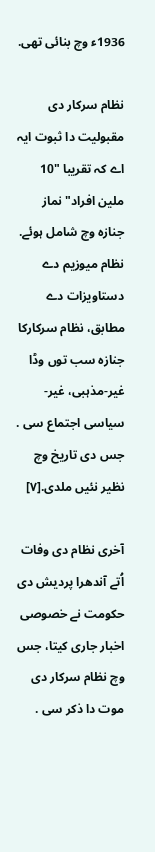1936ء وچ بنائی تھی.

نظام سرکار دی مقبولیت دا ثبوت ایہ اے کہ تقریبا "10 ملین افراد" نماز جنازہ وچ شامل ہوئے. نظام میوزیم دے دستاویزات دے مطابق، نظام سرکارکا جنازہ سب توں وڈا غیر-مذہبی، غیر-سیاسی اجتماع سی . جس دی تاریخ وچ نظیر نئيں ملدی.[۷]

آخری نظام دی وفات اُتے آندھرا پردیش دی حکومت نے خصوصی اخبار جاری کیتا، جس وچ نظام سرکار دی موت دا ذکر سی .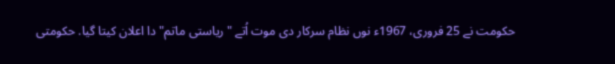حکومت نے 25 فروری، 1967ء نوں نظام سرکار دی موت اُتے "ریاستی ماتم" دا اعلان کیتا گیا. حکومتی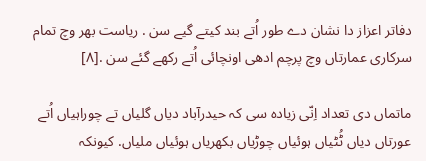دفاتر اعزاز دا نشان دے طور اُتے بند کیتے گیے سن . ریاست بھر وچ تمام سرکاری عمارتاں وچ پرچم ادھی اونچائی اُتے رکھے گئے سن .[۸]

ماتماں دی تعداد اِنّی زیادہ سی کہ حیدرآباد دیاں گلیاں تے چوراہیاں اُتے عورتاں دیاں ٹُٹیاں ہوئیاں چوڑیاں بکھریاں ہوئیاں ملیاں. کیونکہ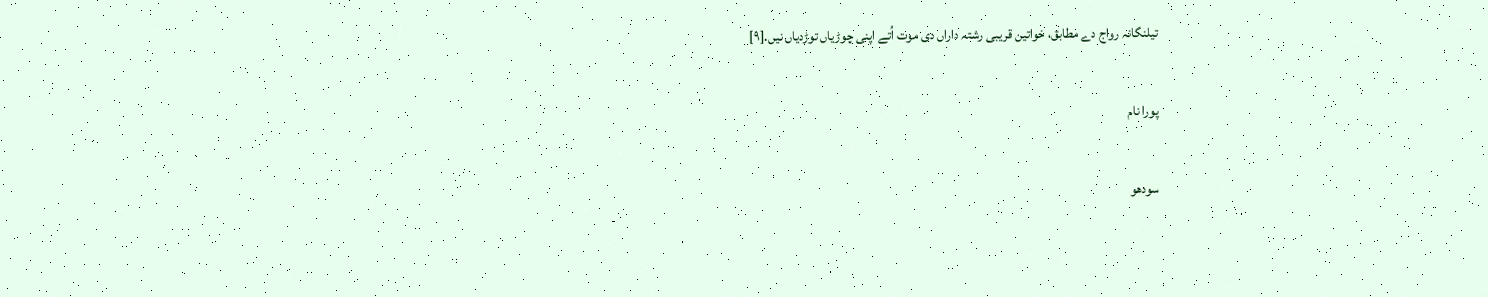تیلنگانہ رواج دے مطابق، خواتین قریبی رشتہ داراں دی موت اُتے اپنی چوڑیاں توڑدیاں نيں.[۹]

پورا نام

سودھو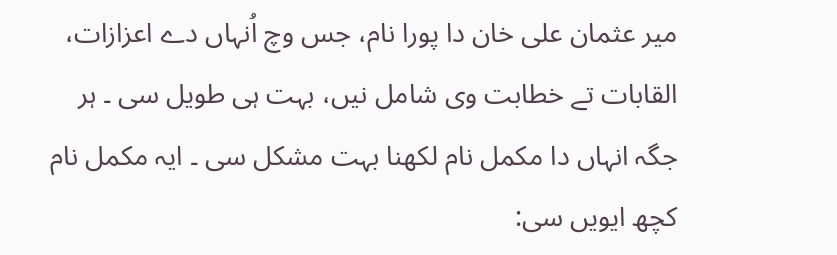میر عثمان علی خان دا پورا نام، جس وچ اُنہاں دے اعزازات، القابات تے خطابت وی شامل نيں، بہت ہی طویل سی ۔ ہر جگہ انہاں دا مکمل نام لکھنا بہت مشکل سی ۔ ایہ مکمل نام کچھ ایويں سی: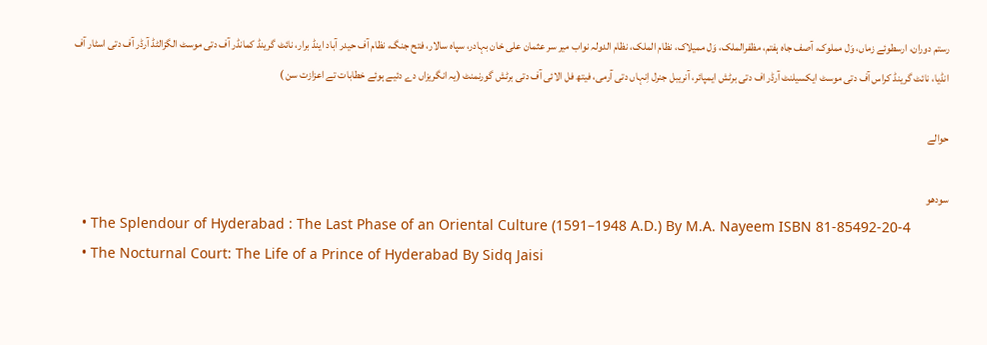رستم دوران، ارسطوئے زماں، وَل مملوک، آصف جاہ ہفتم، مظفرالملک، وَل ممیلاک، نظام الملک، نظام الدولہ نواب میر سر عثمان علی خان بہادر، سپاہ سالار، فتح جنگ، نظام آف حیدر آباد اینڈ برار، نائٹ گرینڈ کمانڈر آف دتی موسٹ الگزالٹڈ آرڈر آف دتی اسٹار آف انڈیا، نائٹ گرینڈ کراس آف دتی موسٹ ایکسیلنٹ آرڈر اف دتی برٹش ایمپائر، آنریبل جنرل اِنہاں دتی آرمی، فیتھ فل الائی آف دتی برٹش گورنمنٹ (یہ انگریزاں دے دئیے ہوئے خطابات تے اعزازت سن )

حوالے

سودھو
  • The Splendour of Hyderabad : The Last Phase of an Oriental Culture (1591–1948 A.D.) By M.A. Nayeem ISBN 81-85492-20-4
  • The Nocturnal Court: The Life of a Prince of Hyderabad By Sidq Jaisi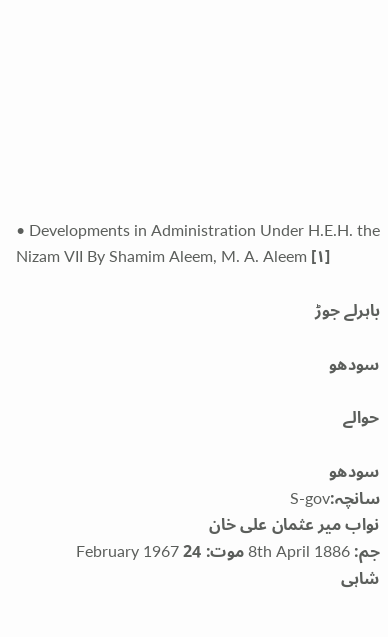• Developments in Administration Under H.E.H. the Nizam VII By Shamim Aleem, M. A. Aleem [۱]

باہرلے جوڑ

سودھو

حوالے

سودھو
سانچہ:S-gov
نواب میر عثمان علی خان
جم: 8th April 1886 موت: 24 February 1967
شاہی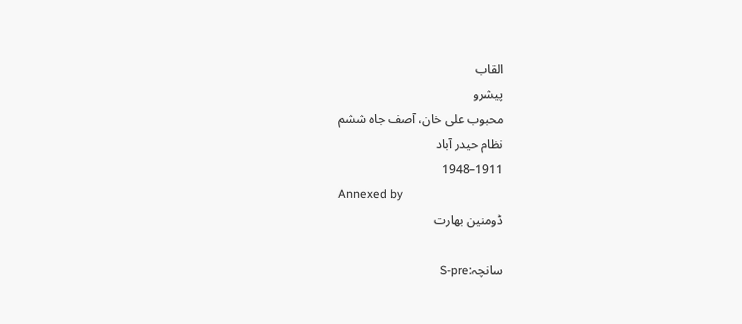القاب
پیشرو
محبوب علی خان، آصف جاہ ششم
نظام حیدر آباد
1911–1948
Annexed by
ڈومنین بھارت

سانچہ:S-pre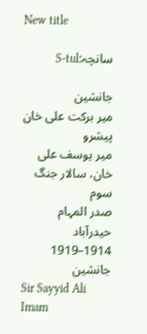New title

سانچہ:S-tul

جانشین
میر برکت علی خان
پیشرو
میر یوسف علی خان، سالار جنگ سوم
صدر المہام حیدرآباد
1914–1919
جانشین
Sir Sayyid Ali Imam